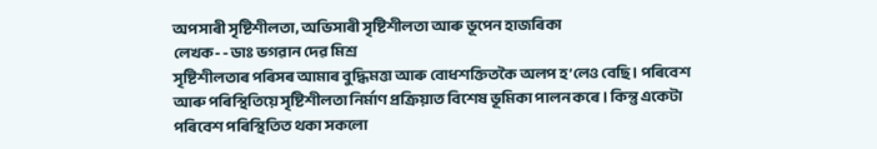অপসাৰী সৃষ্টিশীলতা, অভিসাৰী সৃষ্টিশীলতা আৰু ভূপেন হাজৰিকা
লেখক- - ডাঃ ভগৱান দেৱ মিশ্ৰ
সৃষ্টিশীলতাৰ পৰিসৰ আমাৰ বুদ্ধিমত্তা আৰু বোধশক্তিতকৈ অলপ হ’লেও বেছি। পৰিবেশ আৰু পৰিস্থিতিয়ে সৃষ্টিশীলতা নিৰ্মাণ প্ৰক্ৰিয়াত বিশেষ ভূমিকা পালন কৰে। কিন্তু একেটা পৰিবেশ পৰিস্থিতিত থকা সকলো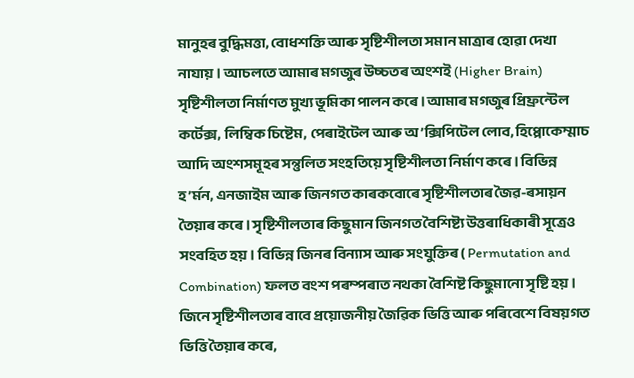মানুহৰ বুদ্ধিমত্তা, বোধশক্তি আৰু সৃষ্টিশীলতা সমান মাত্ৰাৰ হোৱা দেখা নাযায়। আচলতে আমাৰ মগজুৰ উচ্চতৰ অংশই (Higher Brain) সৃষ্টিশীলতা নিৰ্মাণত মুখ্য ভূমিকা পালন কৰে। আমাৰ মগজুৰ প্ৰিফ্ৰন্টেল কৰ্টেক্স, লিম্বিক চিষ্টেম, পেৰাইটেল আৰু অ’ক্সিপিটেল লোব, হিপ্পোকেম্মাচ আদি অংশসমূহৰ সন্তুলিত সংহতিয়ে সৃষ্টিশীলতা নিৰ্মাণ কৰে। বিভিন্ন হ’ৰ্মন, এনজাইম আৰু জিনগত কাৰকবোৰে সৃষ্টিশীলতাৰ জৈৱ-ৰসায়ন তৈয়াৰ কৰে। সৃষ্টিশীলতাৰ কিছুমান জিনগত বৈশিষ্ট্য উত্তৰাধিকাৰী সূত্ৰেও সংবহিত হয়। বিভিন্ন জিনৰ বিন্যাস আৰু সংযুক্তিৰ ( Permutation and Combination) ফলত বংশ পৰম্পৰাত নথকা বৈশিষ্ট কিছুমানো সৃষ্টি হয়। জিনে সৃষ্টিশীলতাৰ বাবে প্ৰয়োজনীয় জৈৱিক ভিত্তি আৰু পৰিবেশে বিষয়গত ভিত্তি তৈয়াৰ কৰে,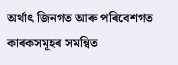অৰ্থাৎ জিনগত আৰু পৰিবেশগত কাৰকসমূহৰ সমন্বিত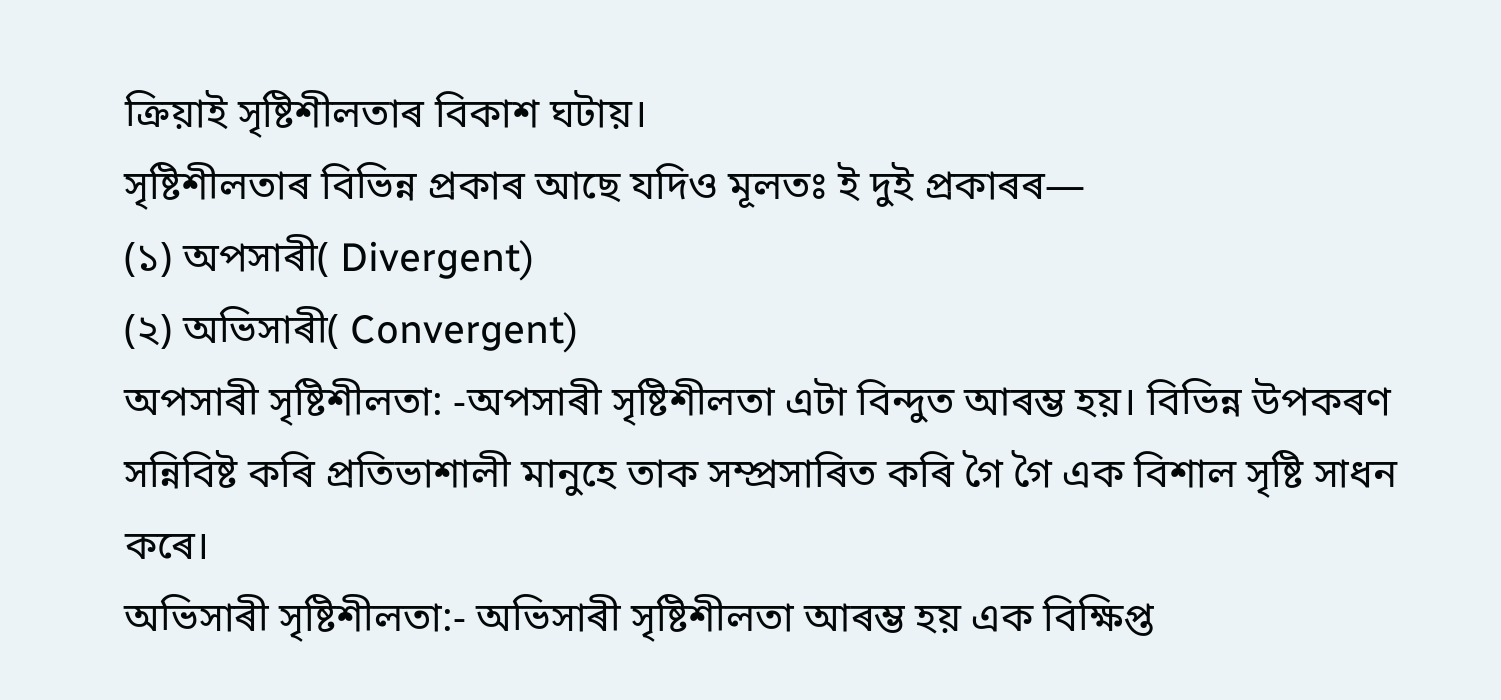ক্ৰিয়াই সৃষ্টিশীলতাৰ বিকাশ ঘটায়।
সৃষ্টিশীলতাৰ বিভিন্ন প্ৰকাৰ আছে যদিও মূলতঃ ই দুই প্ৰকাৰৰ—
(১) অপসাৰী( Divergent)
(২) অভিসাৰী( Convergent)
অপসাৰী সৃষ্টিশীলতা: -অপসাৰী সৃষ্টিশীলতা এটা বিন্দুত আৰম্ভ হয়। বিভিন্ন উপকৰণ সন্নিবিষ্ট কৰি প্ৰতিভাশালী মানুহে তাক সম্প্ৰসাৰিত কৰি গৈ গৈ এক বিশাল সৃষ্টি সাধন কৰে।
অভিসাৰী সৃষ্টিশীলতা:- অভিসাৰী সৃষ্টিশীলতা আৰম্ভ হয় এক বিক্ষিপ্ত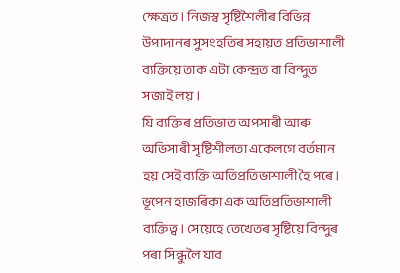ক্ষেত্ৰত। নিজস্ব সৃষ্টিশৈলীৰ বিভিন্ন উপাদানৰ সুসংহতিৰ সহায়ত প্ৰতিভাশালী ব্যক্তিয়ে তাক এটা কেন্দ্ৰত বা বিন্দুত সজাই লয়।
যি ব্যক্তিৰ প্ৰতিভাত অপসাৰী আৰু অভিসাৰী সৃষ্টিশীলতা একেলগে বৰ্তমান হয় সেই ব্যক্তি অতিপ্ৰতিভাশালী হৈ পৰে। ভূপেন হাজৰিকা এক অতিপ্ৰতিভাশালী ব্যক্তিত্ব। সেয়েহে তেখেতৰ সৃষ্টিয়ে বিন্দুৰ পৰা সিন্ধুলৈ যাব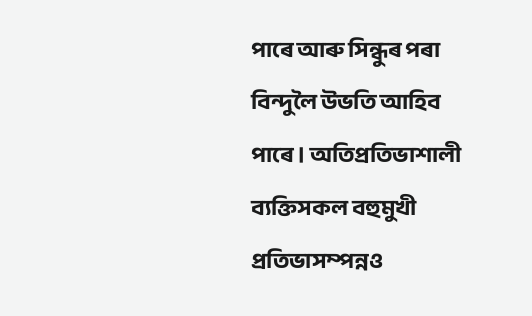পাৰে আৰু সিন্ধুৰ পৰা বিন্দুলৈ উভতি আহিব পাৰে। অতিপ্ৰতিভাশালী ব্যক্তিসকল বহুমুখী প্ৰতিভাসম্পন্নও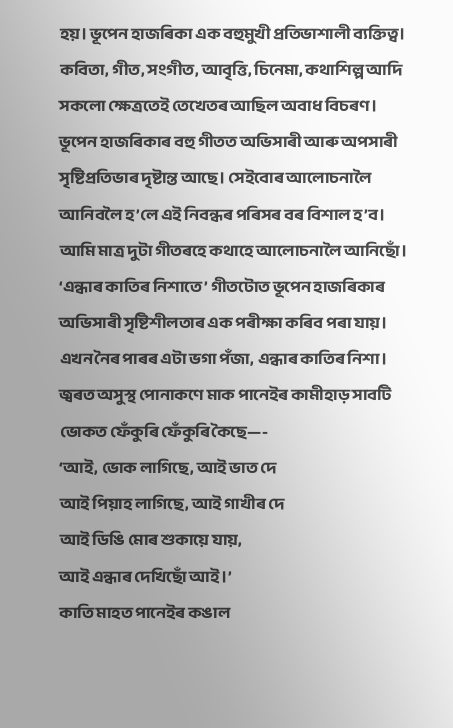হয়। ভূপেন হাজৰিকা এক বহুমুখী প্ৰতিভাশালী ব্যক্তিত্ব। কবিতা, গীত, সংগীত, আবৃত্তি, চিনেমা, কথাশিল্প আদি সকলো ক্ষেত্ৰতেই তেখেতৰ আছিল অবাধ বিচৰণ।
ভূপেন হাজৰিকাৰ বহু গীতত অভিসাৰী আৰু অপসাৰী সৃষ্টিপ্ৰতিভাৰ দৃষ্টান্ত আছে। সেইবোৰ আলোচনালৈ আনিবলৈ হ’লে এই নিবন্ধৰ পৰিসৰ বৰ বিশাল হ’ব। আমি মাত্ৰ দুটা গীতৰহে কথাহে আলোচনালৈ আনিছোঁ।
‘এন্ধাৰ কাতিৰ নিশাতে’ গীতটোত ভূপেন হাজৰিকাৰ অভিসাৰী সৃষ্টিশীলতাৰ এক পৰীক্ষা কৰিব পৰা যায়। এখন নৈৰ পাৰৰ এটা ভগা পঁজা, এন্ধাৰ কাতিৰ নিশা। জ্বৰত অসুস্থ পোনাকণে মাক পানেইৰ কামীহাড় সাবটি ভোকত ফেঁকুৰি ফেঁকুৰি কৈছে—-
‘আই, ভোক লাগিছে, আই ভাত দে
আই পিয়াহ লাগিছে, আই গাখীৰ দে
আই ডিঙি মোৰ শুকায়ে যায়,
আই এন্ধাৰ দেখিছোঁ আই।’
কাতি মাহত পানেইৰ কঙাল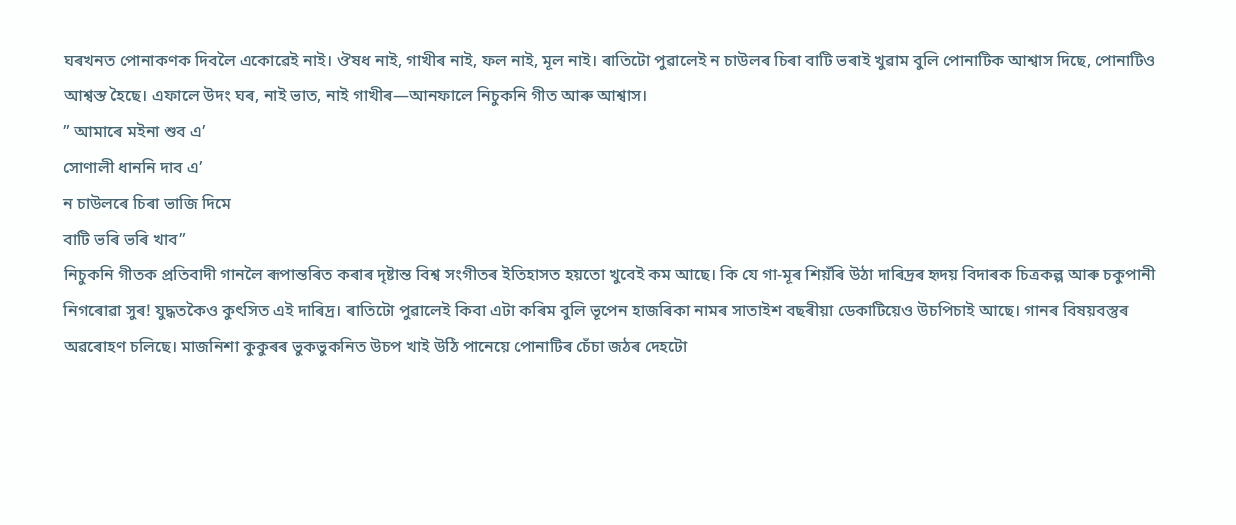ঘৰখনত পোনাকণক দিবলৈ একোৱেই নাই। ঔষধ নাই, গাখীৰ নাই, ফল নাই, মূল নাই। ৰাতিটো পুৱালেই ন চাউলৰ চিৰা বাটি ভৰাই খুৱাম বুলি পোনাটিক আশ্বাস দিছে, পোনাটিও আশ্বস্ত হৈছে। এফালে উদং ঘৰ, নাই ভাত, নাই গাখীৰ—আনফালে নিচুকনি গীত আৰু আশ্বাস।
” আমাৰে মইনা শুব এ’
সোণালী ধাননি দাব এ’
ন চাউলৰে চিৰা ভাজি দিমে
বাটি ভৰি ভৰি খাব”
নিচুকনি গীতক প্ৰতিবাদী গানলৈ ৰূপান্তৰিত কৰাৰ দৃষ্টান্ত বিশ্ব সংগীতৰ ইতিহাসত হয়তো খুবেই কম আছে। কি যে গা-মূৰ শিয়ঁৰি উঠা দাৰিদ্ৰৰ হৃদয় বিদাৰক চিত্ৰকল্প আৰু চকুপানী নিগৰোৱা সুৰ! যুদ্ধতকৈও কুৎসিত এই দাৰিদ্ৰ। ৰাতিটো পুৱালেই কিবা এটা কৰিম বুলি ভূপেন হাজৰিকা নামৰ সাতাইশ বছৰীয়া ডেকাটিয়েও উচপিচাই আছে। গানৰ বিষয়বস্তুৰ অৱৰোহণ চলিছে। মাজনিশা কুকুৰৰ ভুকভুকনিত উচপ খাই উঠি পানেয়ে পোনাটিৰ চেঁচা জঠৰ দেহটো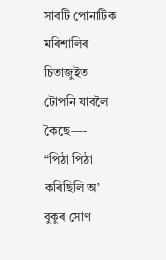সাবটি পোনাটিক মৰিশালিৰ চিতাজুইত টোপনি যাবলৈ কৈছে—-
“পিঠা পিঠা কৰিছিলি অ’ বুকুৰ সোণ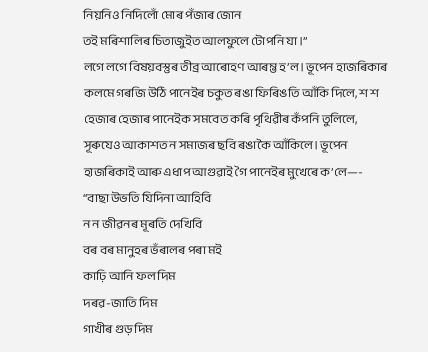নিয়নিও নিদিলোঁ মোৰ পঁজাৰ জোন
তই মৰিশালিৰ চিতাজুইত আলফুলে টোপনি যা।”
লগে লগে বিষয়বস্তুৰ তীব্র আৰোহণ আৰম্ভ হ’ল। ভূপেন হাজৰিকাৰ কলমে গৰজি উঠি পানেইৰ চকুত ৰঙা ফিৰিঙতি আঁকি দিলে, শ শ হেজাৰ হেজাৰ পানেইক সমবেত কৰি পৃথিৱীৰ কঁপনি তুলিলে, সূৰুযেও আকাশত ন সমাজৰ ছবি ৰঙাকৈ আঁকিলে। ভূপেন হাজৰিকাই আৰু এধাপ আগুৱাই গৈ পানেইৰ মুখেৰে ক’লে—-
“বাছা উভতি যিদিনা আহিবি
ন ন জীৱনৰ মূৰতি দেখিবি
বৰ বৰ মানুহৰ ভঁৰালৰ পৰা মই
কাঢ়ি আনি ফল দিম
দৰৱ-জাতি দিম
গাখীৰ গুড় দিম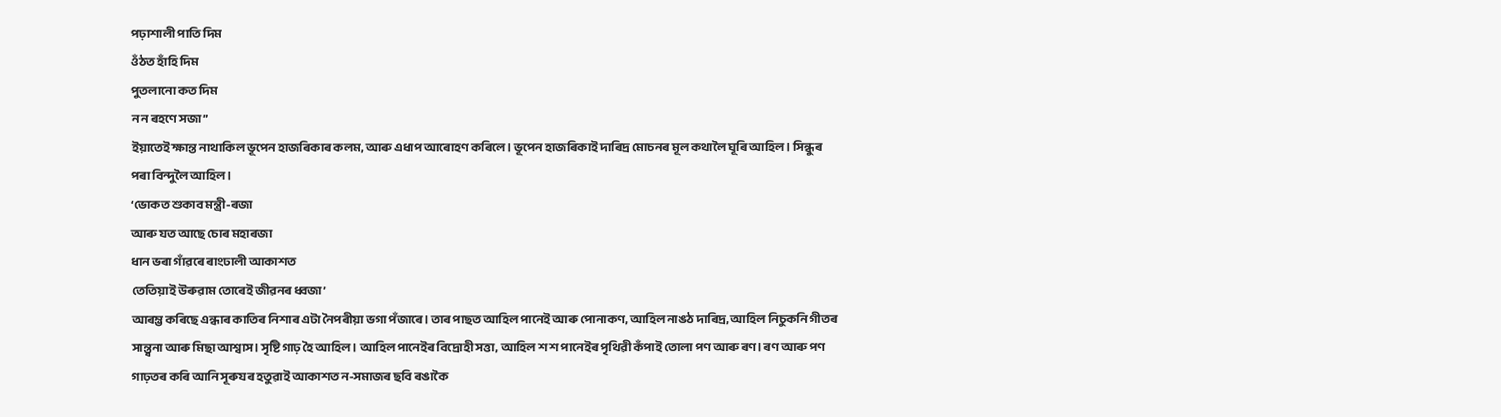পঢ়াশালী পাতি দিম
ওঁঠত হাঁহি দিম
পুতলানো কত দিম
ন ন ৰহণে সজা”
ইয়াতেই ক্ষান্ত নাথাকিল ভূপেন হাজৰিকাৰ কলম, আৰু এধাপ আৰোহণ কৰিলে। ভূপেন হাজৰিকাই দাৰিদ্ৰ মোচনৰ মূল কথালৈ ঘূৰি আহিল। সিন্ধুৰ পৰা বিন্দুলৈ আহিল।
‘ভোকত শুকাব মন্ত্ৰী-ৰজা
আৰু যত আছে চোৰ মহাৰজা
ধান ভৰা গাঁৱৰে ৰাংঢালী আকাশত
তেতিয়াই উৰুৱাম তোৰেই জীৱনৰ ধ্বজা’
আৰম্ভ কৰিছে এন্ধাৰ কাতিৰ নিশাৰ এটা নৈপৰীয়া ভগা পঁজাৰে। তাৰ পাছত আহিল পানেই আৰু পোনাকণ, আহিল নাঙঠ দাৰিদ্ৰ, আহিল নিচুকনি গীতৰ সান্ত্বনা আৰু মিছা আশ্বাস। সৃষ্টি গাঢ় হৈ আহিল। আহিল পানেইৰ বিদ্ৰোহী সত্তা, আহিল শ শ পানেইৰ পৃথিৱী কঁপাই তোলা পণ আৰু ৰণ। ৰণ আৰু পণ গাঢ়তৰ কৰি আনি সূৰুযৰ হতুৱাই আকাশত ন-সমাজৰ ছবি ৰঙাকৈ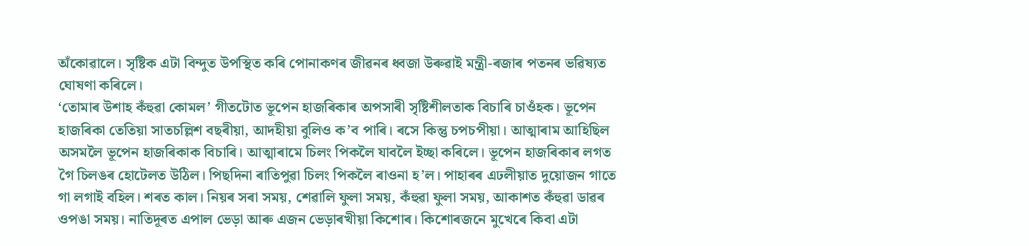অঁকোৱালে। সৃষ্টিক এটা বিন্দুত উপস্থিত কৰি পোনাকণৰ জীৱনৰ ধ্বজা উৰুৱাই মন্ত্ৰী-ৰজাৰ পতনৰ ভৱিষ্যত ঘোষণা কৰিলে।
‘তোমাৰ উশাহ কঁহুৱা কোমল’ গীতটোত ভূপেন হাজৰিকাৰ অপসাৰী সৃষ্টিশীলতাক বিচাৰি চাওঁহক। ভূপেন হাজৰিকা তেতিয়া সাতচল্লিশ বছৰীয়া, আদহীয়া বুলিও ক’ব পাৰি। ৰসে কিন্তু চপচপীয়া। আত্মাৰাম আহিছিল অসমলৈ ভূপেন হাজৰিকাক বিচাৰি। আত্মাৰামে চিলং পিকলৈ যাবলৈ ইচ্ছা কৰিলে। ভূপেন হাজৰিকাৰ লগত গৈ চিলঙৰ হোটেলত উঠিল। পিছদিনা ৰাতিপুৱা চিলং পিকলৈ ৰাওনা হ’ল। পাহাৰৰ এঢলীয়াত দুয়োজন গাতে গা লগাই বহিল। শৰত কাল। নিয়ৰ সৰা সময়, শেৱালি ফুলা সময়, কঁহুৱা ফুলা সময়, আকাশত কঁহুৱা ডাৱৰ ওপঙা সময়। নাতিদূৰত এপাল ভেড়া আৰু এজন ভেড়াৰখীয়া কিশোৰ। কিশোৰজনে মুখেৰে কিবা এটা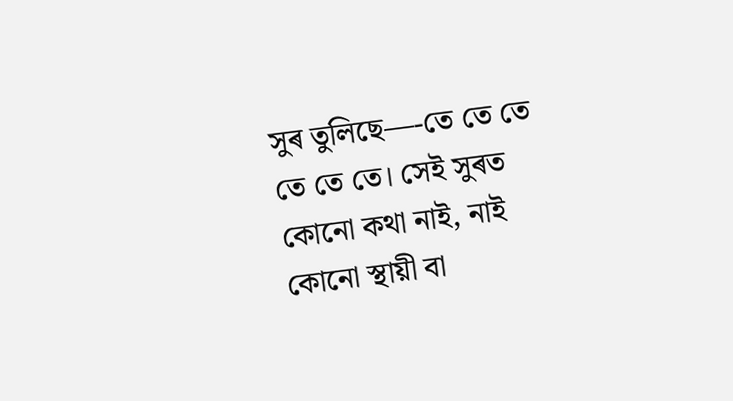সুৰ তুলিছে—-তে তে তে তে তে তে। সেই সুৰত কোনো কথা নাই, নাই কোনো স্থায়ী বা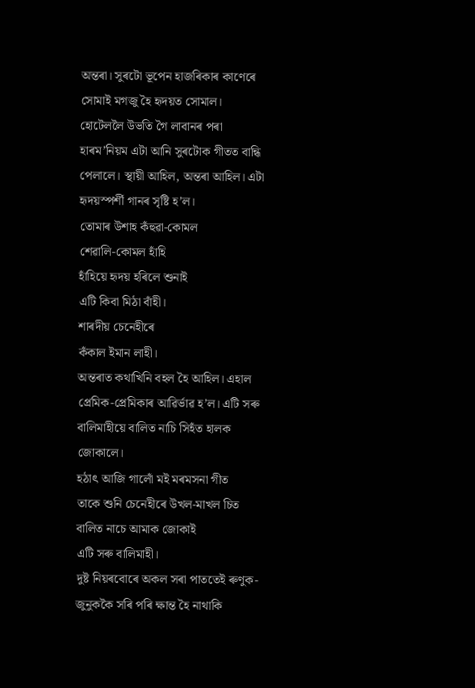অন্তৰা। সুৰটো ভূপেন হাজৰিকাৰ কাণেৰে সোমাই মগজু হৈ হৃদয়ত সোমাল। হোটেললৈ উভতি গৈ লাবানৰ পৰা হাৰম’নিয়ম এটা আনি সুৰটোক গীতত বান্ধি পেলালে। স্থায়ী আহিল, অন্তৰা আহিল। এটা হৃদয়স্পৰ্শী গানৰ সৃষ্টি হ’ল।
তোমাৰ উশাহ কঁহুৱা-কোমল
শেৱালি-কোমল হাঁহি
হাঁহিয়ে হৃদয় হৰিলে শুনাই
এটি কিবা মিঠা বাঁহী।
শাৰদীয় চেনেহীৰে
কঁকাল ইমান লাহী।
অন্তৰাত কথাখিনি বহল হৈ আহিল। এহাল প্ৰেমিক-প্ৰেমিকাৰ আৱিৰ্ভাৱ হ’ল। এটি সৰু বালিমাহীয়ে বালিত নাচি সিহঁত হালক জোকালে।
হঠাৎ আজি গালোঁ মই মৰমসনা গীত
তাকে শুনি চেনেহীৰে উখল-মাখল চিত
বালিত নাচে আমাক জোকাই
এটি সৰু বালিমাহী।
দুষ্ট নিয়ৰবোৰে অকল সৰা পাততেই ৰুণুক-জুনুককৈ সৰি পৰি ক্ষান্ত হৈ নাথাকি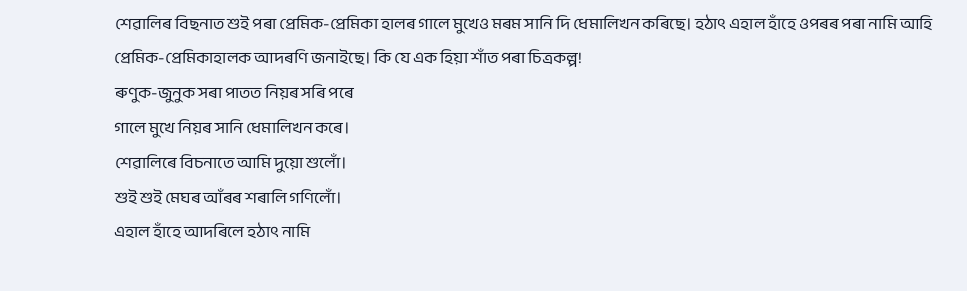শেৱালিৰ বিছনাত শুই পৰা প্ৰেমিক-প্ৰেমিকা হালৰ গালে মুখেও মৰম সানি দি ধেমালিখন কৰিছে। হঠাৎ এহাল হাঁহে ওপৰৰ পৰা নামি আহি প্ৰেমিক-প্ৰেমিকাহালক আদৰণি জনাইছে। কি যে এক হিয়া শাঁত পৰা চিত্ৰকল্প!
ৰুণুক-জুনুক সৰা পাতত নিয়ৰ সৰি পৰে
গালে মুখে নিয়ৰ সানি ধেমালিখন কৰে।
শেৱালিৰে বিচনাতে আমি দুয়ো শুলোঁ।
শুই শুই মেঘৰ আঁৰৰ শৰালি গণিলোঁ।
এহাল হাঁহে আদৰিলে হঠাৎ নামি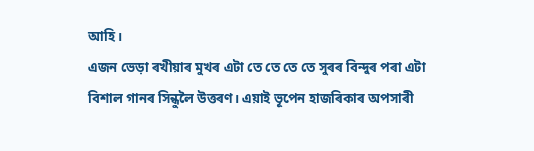আহি।
এজন ভেড়া ৰখীয়াৰ মুখৰ এটা তে তে তে তে সুৰৰ বিন্দুৰ পৰা এটা বিশাল গানৰ সিন্ধুলৈ উত্তৰণ। এয়াই ভূপেন হাজৰিকাৰ অপসাৰী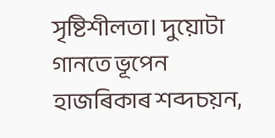সৃষ্টিশীলতা। দুয়োটা গানতে ভূপেন হাজৰিকাৰ শব্দচয়ন,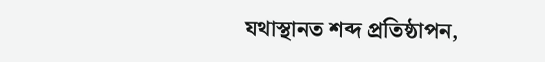যথাস্থানত শব্দ প্ৰতিষ্ঠাপন,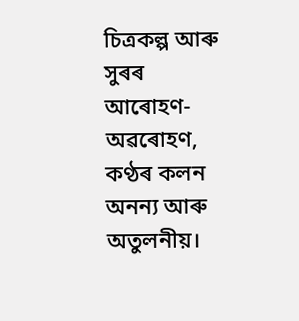চিত্ৰকল্প আৰু সুৰৰ আৰোহণ-অৱৰোহণ, কণ্ঠৰ কলন অনন্য আৰু অতুলনীয়।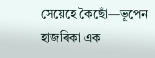সেয়েহে কৈছোঁ—ভূপেন হাজৰিকা এক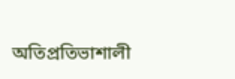অতিপ্ৰতিভাশালী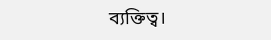ব্যক্তিত্ব।